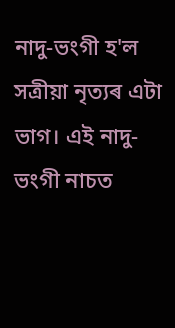নাদু-ভংগী হ'ল সত্ৰীয়া নৃত্যৰ এটা ভাগ। এই নাদু-ভংগী নাচত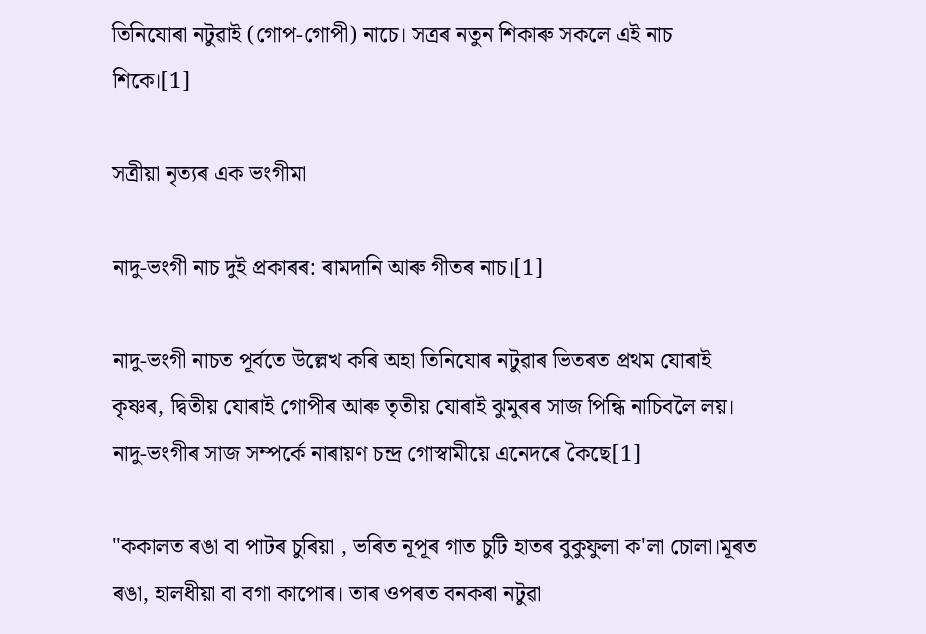তিনিযোৰা নটুৱাই (গোপ-গোপী) নাচে। সত্ৰৰ নতুন শিকাৰু সকলে এই নাচ শিকে।[1]

সত্ৰীয়া নৃত্যৰ এক ভংগীমা

নাদু-ভংগী নাচ দুই প্ৰকাৰৰ: ৰামদানি আৰু গীতৰ নাচ।[1]

নাদু-ভংগী নাচত পূৰ্বতে উল্লেখ কৰি অহা তিনিযোৰ নটুৱাৰ ভিতৰত প্ৰথম যোৰাই কৃষ্ণৰ, দ্বিতীয় যোৰাই গোপীৰ আৰু তৃতীয় যোৰাই ঝুমুৰৰ সাজ পিন্ধি নাচিবলৈ লয়। নাদু-ভংগীৰ সাজ সম্পৰ্কে নাৰায়ণ চন্দ্ৰ গোস্বামীয়ে এনেদৰে কৈছে[1]

"ককালত ৰঙা বা পাটৰ চুৰিয়া , ভৰিত নূপূৰ গাত চুটি হাতৰ বুকুফুলা ক'লা চোলা।মূৰত ৰঙা, হালধীয়া বা বগা কাপোৰ। তাৰ ওপৰত বনকৰা নটুৱা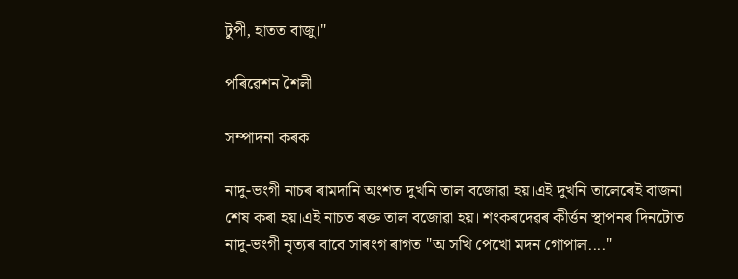টুপী, হাতত বাজু।"

পৰিৱেশন শৈলী

সম্পাদনা কৰক

নাদু-ভংগী নাচৰ ৰামদানি অংশত দুখনি তাল বজোৱা হয়।এই দুখনি তালেৰেই বাজনা শেষ কৰা হয়।এই নাচত ৰক্ত তাল বজোৱা হয়। শংকৰদেৱৰ কীৰ্ত্তন স্থাপনৰ দিনটোত নাদু-ভংগী নৃত্যৰ বাবে সাৰংগ ৰাগত "অ সখি পেখো মদন গোপাল...."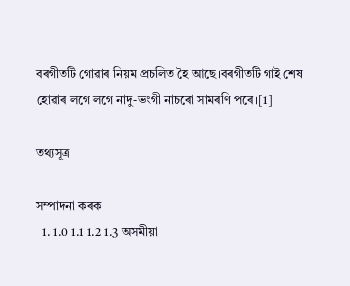বৰগীতটি গোৱাৰ নিয়ম প্ৰচলিত হৈ আছে।বৰগীতটি গাই শেষ হোৱাৰ লগে লগে নাদু-ভংগী নাচৰো সামৰণি পৰে।[1]

তথ্যসূত্ৰ

সম্পাদনা কৰক
  1. 1.0 1.1 1.2 1.3 অসমীয়া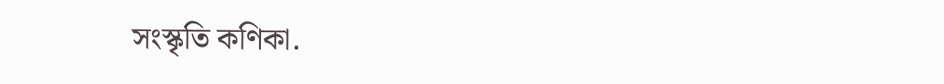সংস্কৃতি কণিকা.